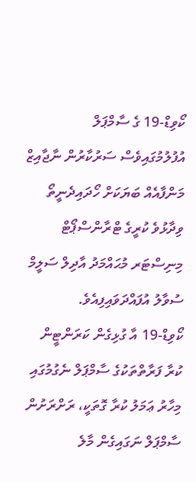ކޯވިޑް-19 ގެ ސާމްޕަލް އުފުލުމުގައިވެސް ސަރުކާރުން ނާޖާއިޒް މަންފާއެއް ބަޔަކަށް ހޯދައިދެނީތޯ ވިދާޅުވެ ކުރީގެ ޓްރާންސްޕޯޓް މިނިސްޓަރ މުޙައްމަދު އާދިލް ސަލީމް ސުވާލު އުފައްދަވައިފިއެވެ.
ކޯވިޑް-19 އާ ގުޅިގެން ކަރަންޓީން ކުރާ ފަރާތްތަކުގެ ސާމްޕަލް ނެގުމުގައި މިހާރު ޢަމަލު ކުރާ ގޮތަކީ، ރަށްރަށުން ސާމްޕަލް ނަގައިގެން މާލެ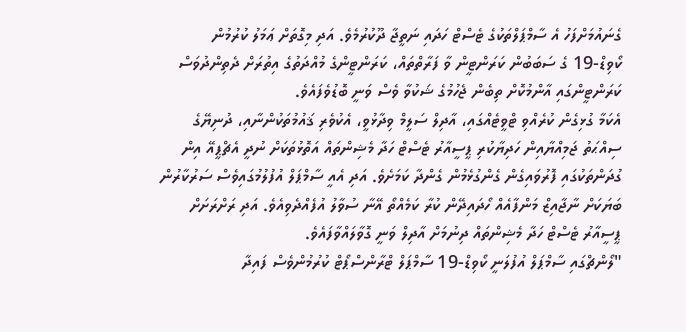ގެނައުމަށްފަހު އެ ސާމްޕަލްތަކުގެ ޓެސްޓް ހަދައި ނަތީޖާ ދޫކުރުމެވެ. އަދި މިގޮތަށް ޢަމަލު ކުރުމުން ކޯވިޑް-19 ގެ ސަބަބުން ކަރަންޓީން ވާ ފަރާތްތައް، ކަރަންޓީންގެ މުއްދަތުގެ އިތުރަށް ދެތިންދުވަސް ކަރަންޓީންގައި އާންމުކޮށް ތިބެން ޖެހުމުގެ ޝަކުވާ ވެސް ވަނީ ބޮޑުވެފައެވެ.
އެކަމާ ގުޅިގެން ކުރެއްވި ޓްވީޓެއްގައި، އާދިލް ސަލީމް ވިދާޅުވީ، އެކުވެރި ޤައުމުތަކުންނާއި، ދުނިޔޭގެ ސިއްޙަތު ޖަމިއްޔާއިން ހަދިޔާކުރި ޕީސީއާރު ޓެސްޓް ހަދާ މެޝިންތައް އަތޮޅުތަކަށް ނުދީ އެޗްޕީއޭ އިން ގުދަންތަކުގައި ފޮރުވައިގެން ގެންގުޅެމުން ގެންދާ ކަމަށެވެ. އަދި އެއީ ސާމްޕަލް އުފުލުމުގައިވެސް ސަރުކާރުން ބަޔަކަށް ނާޖާއިޒް މަންފާއެއް ހޯދައިދޭން ކުރާ ކަމެއްތޯ އޭނާ ސުވާލު އުފެއްދެވިއެވެ. އަދި ރަށްރަށަށް ޕީސީއާރު ޓެސްޓް ހަދާ މެޝިންތައް ދިނުމަށް އާދިލް ވަނީ ގޮވާލައްވާފައެވެ.
"ލޯންޗްގައި ސާމްޕަލް އުފުލަނީ ކޯވިޑް-19 ސާމްޕަލް ޓްރާންސްޕޯޓް ކުރުމުންވެސް ފައިދާ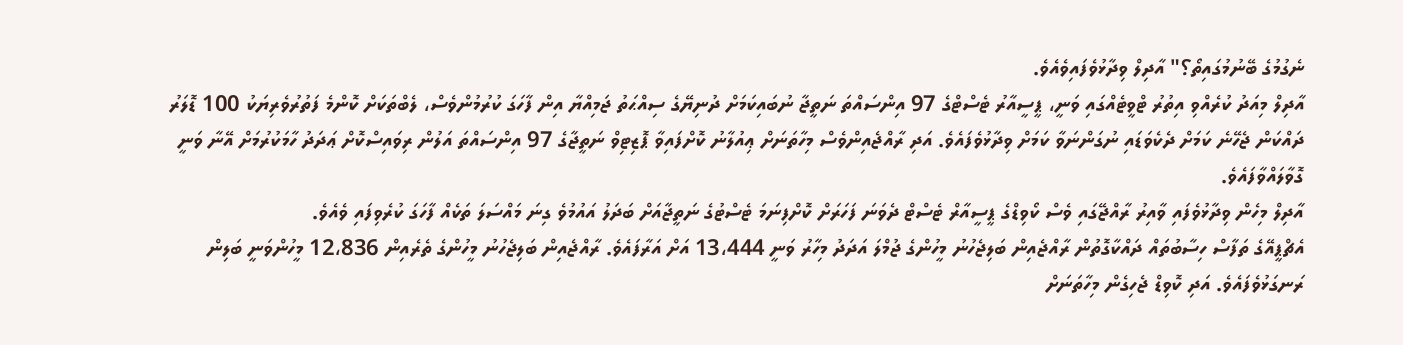ނެގުމުގެ ބޭނުމުގައިތޯ؟" އާދިލް ވިދާޅުވެފައިވެއެވެ.
އާދިލް މިއަދު ކުރެއްވި އިތުރު ޓްވީޓެއްގައި ވަނީ، ޕީސީއާރު ޓެސްޓްގެ 97 އިންސައްތަ ނަތީޖާ ނުބައިކަމަށް ދުނިޔޭގެ ސިއްޙަތު ޖަމިއްޔާ އިން ފާހަގަ ކުރުމުންވެސް، ލެބްތަކަށް ކޮންމެ ފަތުރުވެރިޔަކު 100 ޑޮލަރު ދައްކަން ޖެހޭނެ ކަމަށް ދެކެވަޑައި ނުގަންނަވާ ކަމަށް ވިދާޅުވެފައެވެ. އަދި ރާއްޖެއިންވެސް މިހާތަނަށް ޢިއުލާނު ކޮށްފައިވާ ޕޮޒިޓިވް ނަތީޖާގެ 97 އިންސައްތަ އަލުން ރިވައިސްކޮށް ޢަދަދު ހާމަކުރުމަށް އޭނާ ވަނީ ގޮވާލައްވާފައެވެ.
އާދިލް މިހެން ވިދާޅުވެފައި ވާއިރު ރާއްޖޭގައި ވެސް ކޯވިޑްގެ ޕީސީއާރް ޓެސްޓް ދެވަނަ ފަހަރަށް ކޮށްފިނަމަ ޓެސްޓުގެ ނަތީޖާއަށް ބަދަލު އައުމުވެ ގިނަ މައްސަލަ ތަކެއް ފާހަގަ ކުރެވިފައި ވެއެވެ.
އެޗްޕީއޭގެ ތަފާސް ހިސާބުތައް ދައްކާގޮތުން ރާއްޖެއިން ބަލިޖެހުނު މީހުންގެ ޖުމްލަ އަދަދު މިހާރު ވަނީ 13،444 އަށް އަރާފައެވެ. ރާއްޖެއިން ބަލިޖެހުނު މީހުންގެ ތެރެއިން 12،836 މީހުންވަނީ ބަލިން ރަނގަޅުވެފައެވެ. އަދި ކޮވިޑް ޖެހިގެން މިހާތަނަށް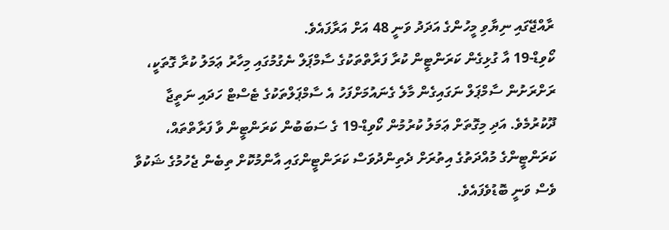ރާއްޖޭގައި ނިޔާވި މީހުންގެ އަދަދު ވަނީ 48 އަށް އަރާފައެވެ.
ކޯވިޑް-19 އާ ގުޅިގެން ކަރަންޓީން ކުރާ ފަރާތްތަކުގެ ސާމްޕަލް ނެގުމުގައި މިހާރު ޢަމަލު ކުރާ ގޮތަކީ، ރަށްރަށުން ސާމްޕަލް ނަގައިގެން މާލެ ގެނައުމަށްފަހު އެ ސާމްޕަލްތަކުގެ ޓެސްޓް ހަދައި ނަތީޖާ ދޫކުރުމެވެ. އަދި މިގޮތަށް ޢަމަލު ކުރުމުން ކޯވިޑް-19 ގެ ސަބަބުން ކަރަންޓީން ވާ ފަރާތްތައް، ކަރަންޓީންގެ މުއްދަތުގެ އިތުރަށް ދެތިންދުވަސް ކަރަންޓީންގައި އާންމުކޮށް ތިބެން ޖެހުމުގެ ޝަކުވާ ވެސް ވަނީ ބޮޑުވެފައެވެ.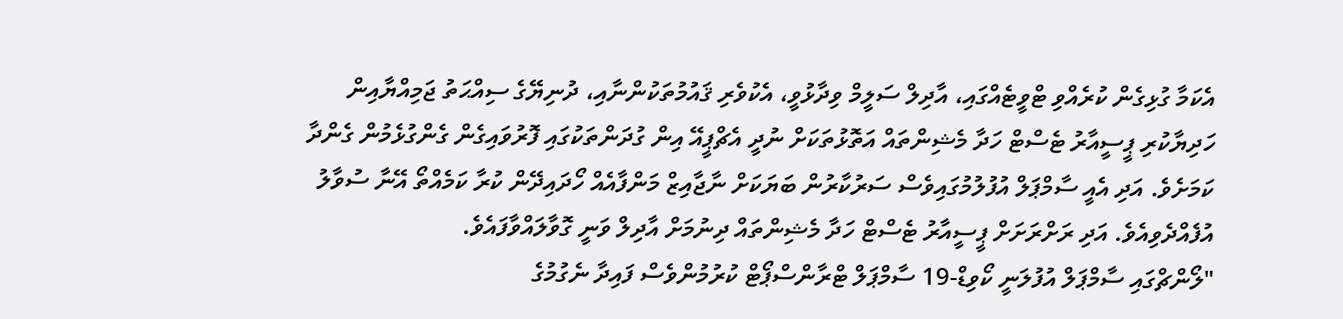އެކަމާ ގުޅިގެން ކުރެއްވި ޓްވީޓެއްގައި، އާދިލް ސަލީމް ވިދާޅުވީ، އެކުވެރި ޤައުމުތަކުންނާއި، ދުނިޔޭގެ ސިއްޙަތު ޖަމިއްޔާއިން ހަދިޔާކުރި ޕީސީއާރު ޓެސްޓް ހަދާ މެޝިންތައް އަތޮޅުތަކަށް ނުދީ އެޗްޕީއޭ އިން ގުދަންތަކުގައި ފޮރުވައިގެން ގެންގުޅެމުން ގެންދާ ކަމަށެވެ. އަދި އެއީ ސާމްޕަލް އުފުލުމުގައިވެސް ސަރުކާރުން ބަޔަކަށް ނާޖާއިޒް މަންފާއެއް ހޯދައިދޭން ކުރާ ކަމެއްތޯ އޭނާ ސުވާލު އުފެއްދެވިއެވެ. އަދި ރަށްރަށަށް ޕީސީއާރު ޓެސްޓް ހަދާ މެޝިންތައް ދިނުމަށް އާދިލް ވަނީ ގޮވާލައްވާފައެވެ.
"ލޯންޗްގައި ސާމްޕަލް އުފުލަނީ ކޯވިޑް-19 ސާމްޕަލް ޓްރާންސްޕޯޓް ކުރުމުންވެސް ފައިދާ ނެގުމުގެ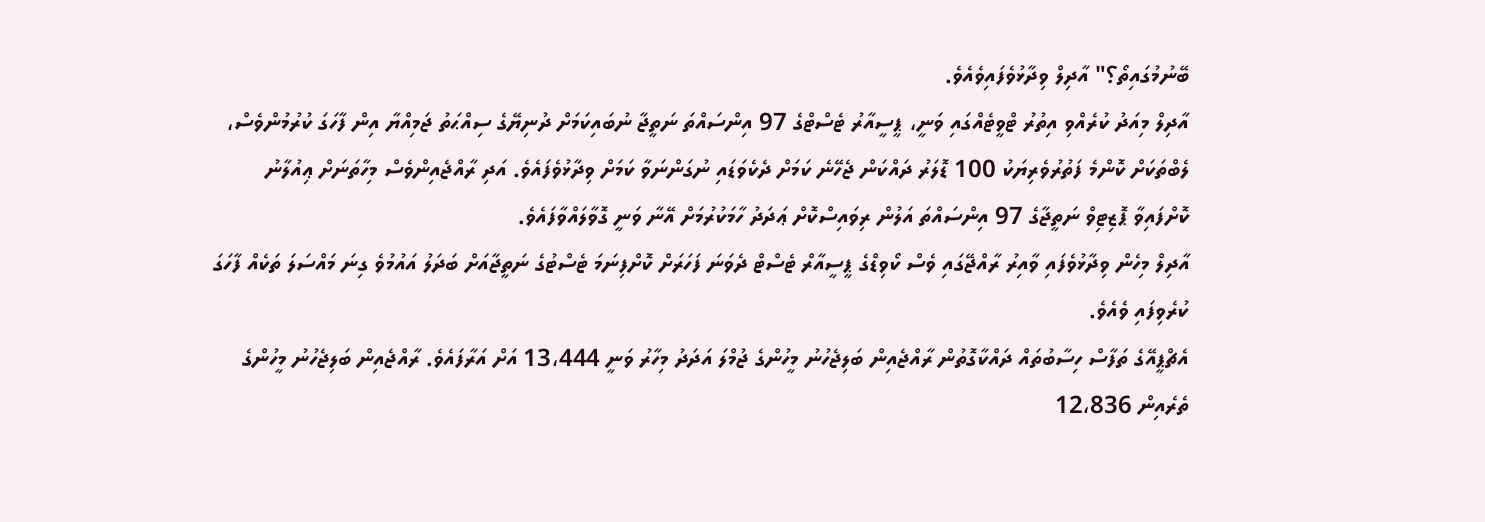ބޭނުމުގައިތޯ؟" އާދިލް ވިދާޅުވެފައިވެއެވެ.
އާދިލް މިއަދު ކުރެއްވި އިތުރު ޓްވީޓެއްގައި ވަނީ، ޕީސީއާރު ޓެސްޓްގެ 97 އިންސައްތަ ނަތީޖާ ނުބައިކަމަށް ދުނިޔޭގެ ސިއްޙަތު ޖަމިއްޔާ އިން ފާހަގަ ކުރުމުންވެސް، ލެބްތަކަށް ކޮންމެ ފަތުރުވެރިޔަކު 100 ޑޮލަރު ދައްކަން ޖެހޭނެ ކަމަށް ދެކެވަޑައި ނުގަންނަވާ ކަމަށް ވިދާޅުވެފައެވެ. އަދި ރާއްޖެއިންވެސް މިހާތަނަށް ޢިއުލާނު ކޮށްފައިވާ ޕޮޒިޓިވް ނަތީޖާގެ 97 އިންސައްތަ އަލުން ރިވައިސްކޮށް ޢަދަދު ހާމަކުރުމަށް އޭނާ ވަނީ ގޮވާލައްވާފައެވެ.
އާދިލް މިހެން ވިދާޅުވެފައި ވާއިރު ރާއްޖޭގައި ވެސް ކޯވިޑްގެ ޕީސީއާރް ޓެސްޓް ދެވަނަ ފަހަރަށް ކޮށްފިނަމަ ޓެސްޓުގެ ނަތީޖާއަށް ބަދަލު އައުމުވެ ގިނަ މައްސަލަ ތަކެއް ފާހަގަ ކުރެވިފައި ވެއެވެ.
އެޗްޕީއޭގެ ތަފާސް ހިސާބުތައް ދައްކާގޮތުން ރާއްޖެއިން ބަލިޖެހުނު މީހުންގެ ޖުމްލަ އަދަދު މިހާރު ވަނީ 13،444 އަށް އަރާފައެވެ. ރާއްޖެއިން ބަލިޖެހުނު މީހުންގެ ތެރެއިން 12،836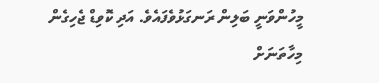މީހުންވަނީ ބަލިން ރަނގަޅުވެފައެވެ. އަދި ކޮވިޑް ޖެހިގެން މިހާތަނަށް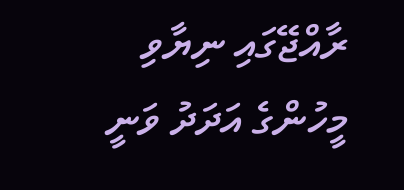ރާއްޖޭގައި ނިޔާވި މީހުންގެ އަދަދު ވަނީ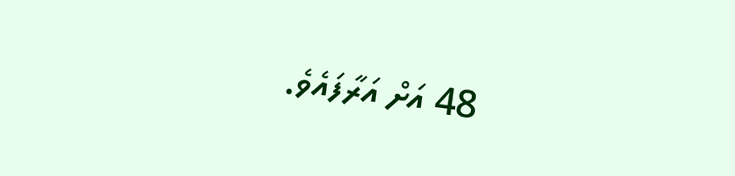48 އަށް އަރާފައެވެ.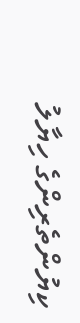ކިޔުންތެރިންގެ ހިޔާލު